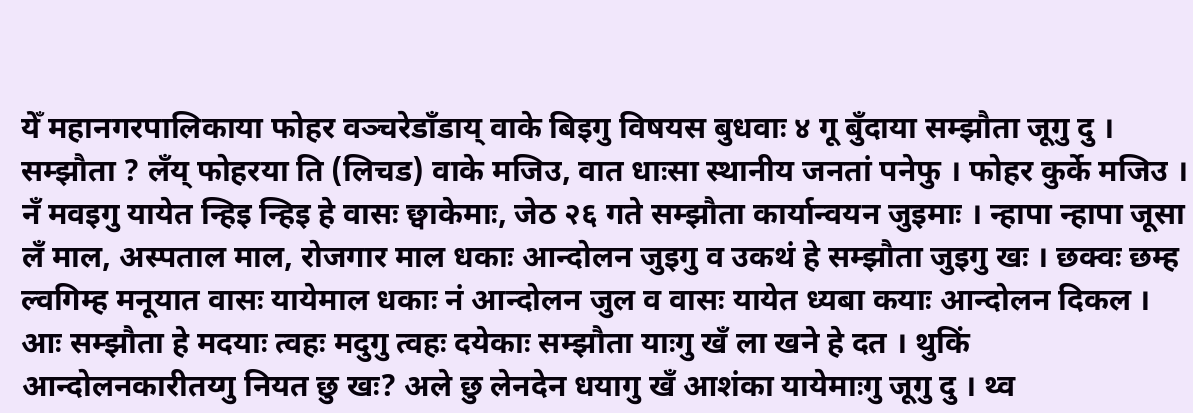येँ महानगरपालिकाया फोहर वञ्चरेडाँडाय् वाके बिइगु विषयस बुधवाः ४ गू बुँदाया सम्झौता जूगु दु । सम्झौता ? लँय् फोहरया ति (लिचड) वाके मजिउ, वात धाःसा स्थानीय जनतां पनेफु । फोहर कुर्के मजिउ । नँ मवइगु यायेत न्हिइ न्हिइ हे वासः छ्वाकेमाः, जेठ २६ गते सम्झौता कार्यान्वयन जुइमाः । न्हापा न्हापा जूसा लँ माल, अस्पताल माल, रोजगार माल धकाः आन्दोलन जुइगु व उकथं हे सम्झौता जुइगु खः । छक्वः छम्ह ल्वगिम्ह मनूयात वासः यायेमाल धकाः नं आन्दोलन जुल व वासः यायेत ध्यबा कयाः आन्दोलन दिकल । आः सम्झौता हे मदयाः त्वहः मदुगु त्वहः दयेकाः सम्झौता याःगु खँ ला खने हे दत । थुकिं आन्दोलनकारीतय्गु नियत छु खः? अले छु लेनदेन धयागु खँ आशंका यायेमाःगु जूगु दु । थ्व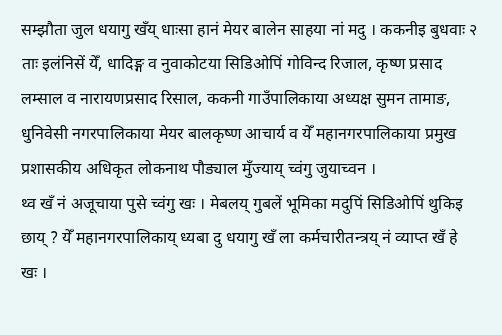सम्झौता जुल धयागु खँय् धाःसा हानं मेयर बालेन साहया नां मदु । ककनीइ बुधवाः २ ताः इलंनिसें येँ, धादिङ्ग व नुवाकोटया सिडिओपिं गोविन्द रिजाल, कृष्ण प्रसाद लम्साल व नारायणप्रसाद रिसाल, ककनी गाउँपालिकाया अध्यक्ष सुमन तामाङ, धुनिवेसी नगरपालिकाया मेयर बालकृष्ण आचार्य व येँ महानगरपालिकाया प्रमुख प्रशासकीय अधिकृत लोकनाथ पौड्याल मुँज्याय् च्वंगु जुयाच्वन ।
थ्व खँ नं अजूचाया पुसे च्वंगु खः । मेबलय् गुबलें भूमिका मदुपिं सिडिओपिं थुकिइ छाय् ? येँ महानगरपालिकाय् ध्यबा दु धयागु खँ ला कर्मचारीतन्त्रय् नं व्याप्त खँ हे खः ।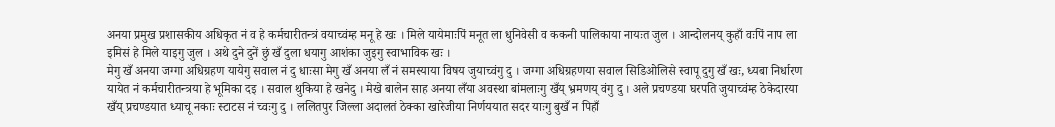अनया प्रमुख प्रशासकीय अधिकृत नं व हे कर्मचारीतन्त्रं वयाच्वंम्ह मनू हे खः । मिले यायेमाःपिं मनूत ला धुनिवेसी व ककनी पालिकाया नायःत जुल । आन्दोलनय् कुहाँ वःपिं नाप ला इमिसं हे मिले याइगु जुल । अथे दुने दुनें छुं खँ दुला धयागु आशंका जुइगु स्वाभाविक खः ।
मेगु खँ अनया जग्गा अधिग्रहण यायेगु सवाल नं दु धाःसा मेगु खँ अनया लँ नं समस्याया विषय जुयाच्वंगु दु । जग्गा अधिग्रहणया सवाल सिडिओलिसे स्वापू दुगु खँ खः, ध्यबा निर्धारण यायेत नं कर्मचारीतन्त्रया हे भूमिका दइ । सवाल थुकिया हे खनेदु । मेखे बालेन साह अनया लँया अवस्था बांमलाःगु खँय् भ्रमणय् वंगु दु । अले प्रचण्डया घरपति जुयाच्वंम्ह ठेकेदारया खँय् प्रचण्डयात ध्याचू नकाः स्टाटस नं च्वःगु दु । ललितपुर जिल्ला अदालतं ठेक्का खारेजीया निर्णययात सदर याःगु बुखँ न पिहाँ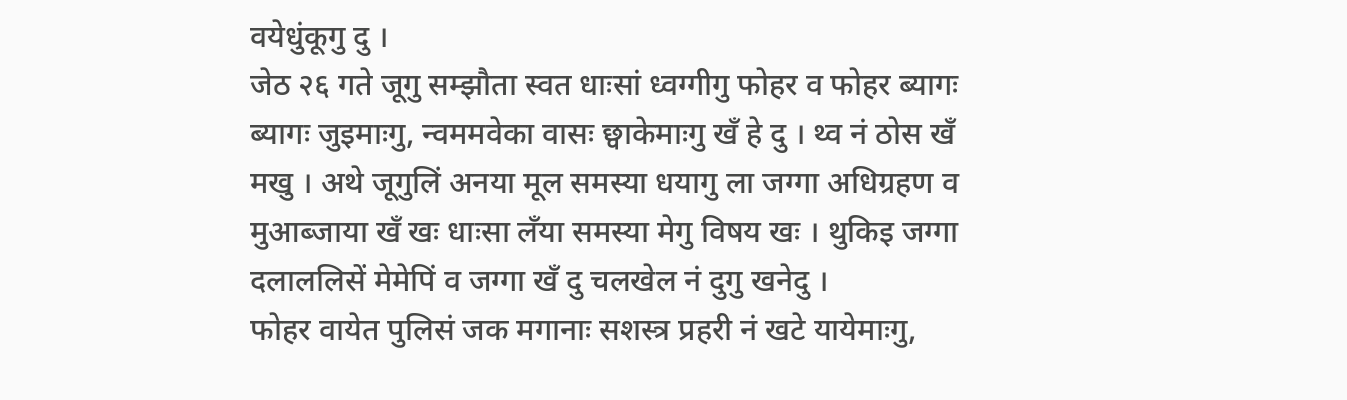वयेधुंकूगु दु ।
जेठ २६ गते जूगु सम्झौता स्वत धाःसां ध्वग्गीगु फोहर व फोहर ब्यागः ब्यागः जुइमाःगु, न्वममवेका वासः छ्वाकेमाःगु खँ हे दु । थ्व नं ठोस खँ मखु । अथे जूगुलिं अनया मूल समस्या धयागु ला जग्गा अधिग्रहण व मुआब्जाया खँ खः धाःसा लँया समस्या मेगु विषय खः । थुकिइ जग्गा दलाललिसें मेमेपिं व जग्गा खँ दु चलखेल नं दुगु खनेदु ।
फोहर वायेत पुलिसं जक मगानाः सशस्त्र प्रहरी नं खटे यायेमाःगु,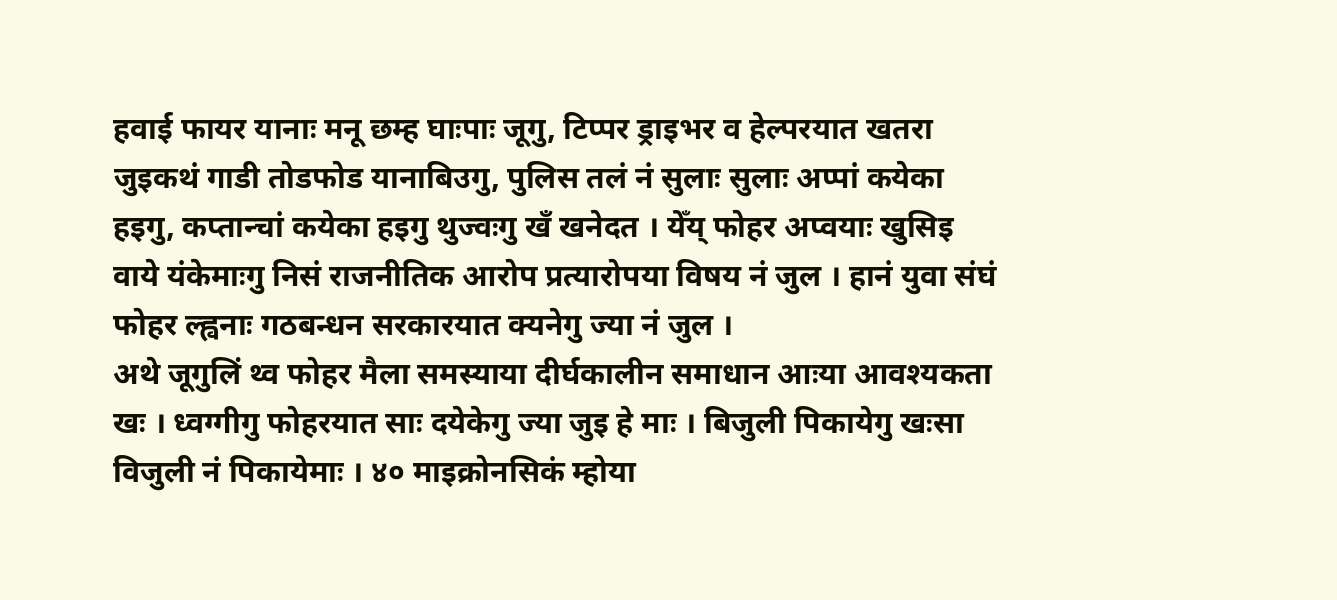हवाई फायर यानाः मनू छम्ह घाःपाः जूगु, टिप्पर ड्राइभर व हेल्परयात खतरा जुइकथं गाडी तोडफोड यानाबिउगु, पुलिस तलं नं सुलाः सुलाः अप्पां कयेका हइगु, कप्तान्चां कयेका हइगु थुज्वःगु खँ खनेदत । येँय् फोहर अप्वयाः खुसिइ वाये यंकेमाःगु निसं राजनीतिक आरोप प्रत्यारोपया विषय नं जुल । हानं युवा संघं फोहर ल्ह्वनाः गठबन्धन सरकारयात क्यनेगु ज्या नं जुल ।
अथे जूगुलिं थ्व फोहर मैला समस्याया दीर्घकालीन समाधान आःया आवश्यकता खः । ध्वग्गीगु फोहरयात साः दयेकेगु ज्या जुइ हे माः । बिजुली पिकायेगु खःसा विजुली नं पिकायेमाः । ४० माइक्रोनसिकं म्होया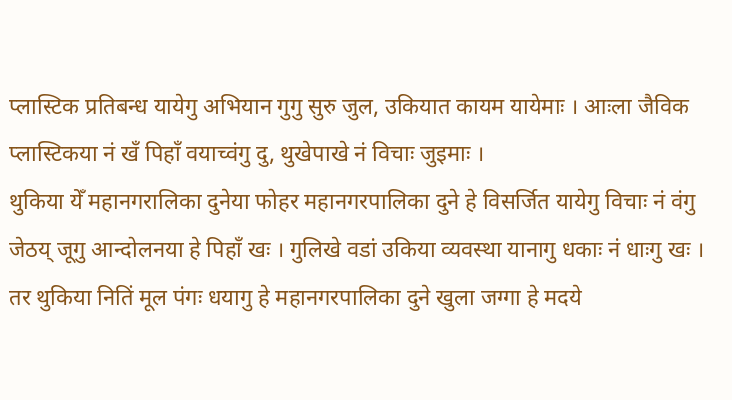प्लास्टिक प्रतिबन्ध यायेगु अभियान गुगु सुरु जुल, उकियात कायम यायेमाः । आःला जैविक प्लास्टिकया नं खँ पिहाँ वयाच्वंगु दु, थुखेपाखे नं विचाः जुइमाः ।
थुकिया येँ महानगरालिका दुनेया फोहर महानगरपालिका दुने हे विसर्जित यायेगु विचाः नं वंगु जेठय् जूगु आन्दोलनया हे पिहाँ खः । गुलिखे वडां उकिया व्यवस्था यानागु धकाः नं धाःगु खः । तर थुकिया नितिं मूल पंगः धयागु हे महानगरपालिका दुने खुला जग्गा हे मदये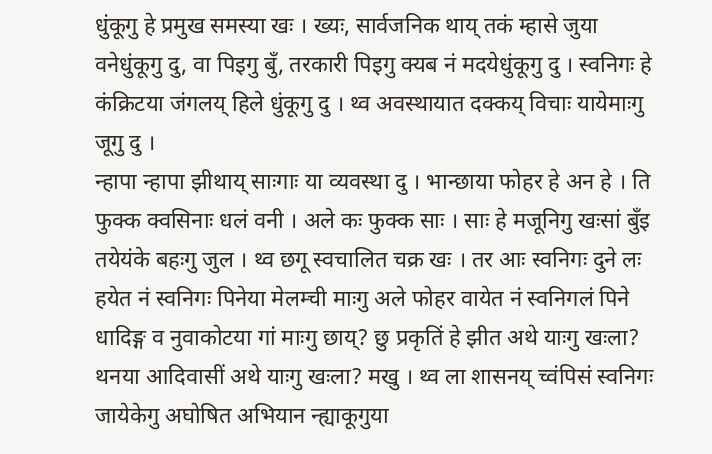धुंकूगु हे प्रमुख समस्या खः । ख्यः, सार्वजनिक थाय् तकं म्हासे जुया वनेधुंकूगु दु, वा पिइगु बुँ, तरकारी पिइगु क्यब नं मदयेधुंकूगु दु । स्वनिगः हे कंक्रिटया जंगलय् हिले धुंकूगु दु । थ्व अवस्थायात दक्कय् विचाः यायेमाःगु जूगु दु ।
न्हापा न्हापा झीथाय् साःगाः या व्यवस्था दु । भान्छाया फोहर हे अन हे । ति फुक्क क्वसिनाः धलं वनी । अले कः फुक्क साः । साः हे मजूनिगु खःसां बुँइ तयेयंके बहःगु जुल । थ्व छगू स्वचालित चक्र खः । तर आः स्वनिगः दुने लः हयेत नं स्वनिगः पिनेया मेलम्ची माःगु अले फोहर वायेत नं स्वनिगलं पिने धादिङ्ग व नुवाकोटया गां माःगु छाय्? छु प्रकृतिं हे झीत अथे याःगु खःला? थनया आदिवासीं अथे याःगु खःला? मखु । थ्व ला शासनय् च्वंपिसं स्वनिगः जायेकेगु अघोषित अभियान न्ह्याकूगुया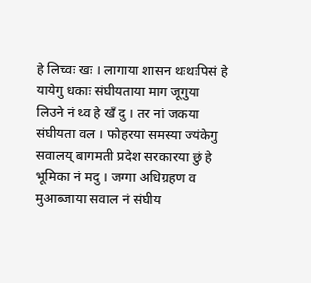हे लिच्वः खः । लागाया शासन थःथःपिसं हे यायेगु धकाः संघीयताया माग जूगुया लिउने नं थ्व हे खँ दु । तर नां जकया संघीयता वल । फोहरया समस्या ज्यंकेगु सवालय् बागमती प्रदेश सरकारया छुं हे भूमिका नं मदु । जग्गा अधिग्रहण व मुआब्जाया सवाल नं संघीय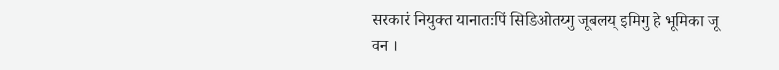सरकारं नियुक्त यानातःपिं सिडिओतय्गु जूबलय् इमिगु हे भूमिका जू वन ।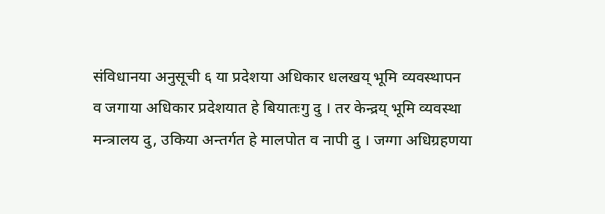संविधानया अनुसूची ६ या प्रदेशया अधिकार धलखय् भूमि व्यवस्थापन व जगाया अधिकार प्रदेशयात हे बियातःगु दु । तर केन्द्रय् भूमि व्यवस्था मन्त्रालय दु, उकिया अन्तर्गत हे मालपोत व नापी दु । जग्गा अधिग्रहणया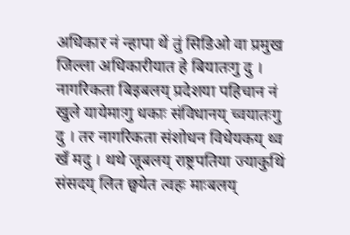अधिकार नं न्हापा थें तुं सिडिओ वा प्रमुख जिल्ला अधिकारीयात हे बियातःगु दु । नागरिकता बिइबलय् प्रदेशया पहिचान नं खुले यायेमाःगु धकाः संविधानय् च्वयातःगु दु । तर नागरिकता संशोधन विधेयकय् थ्व खँ मदु । थथे जूबलय् राष्ट्रपतिया ज्याकुथिं संसदय् लित छ्वयेत त्वहः माःबलय्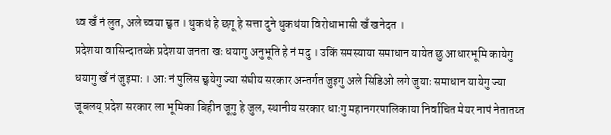थ्व खँ नं लुत, अले च्वया छ्वत । थुकथं हे छगू हे सत्ता दुने थुकथंया विरोधाभासी खँ खनेदत ।
प्रदेशया वासिन्दातय्के प्रदेशया जनता खः धयागु अनुभूति हे नं मदु । उकिं समस्याया समाधान यायेत छु आधारभूमि कायेगु धयागु खँ नं जुइमाः । आः नं पुलिस छ्वयेगु ज्या संघीय सरकार अन्तर्गत जुइगु अले सिडिओ लगे जुयाः समाधान यायेगु ज्या जूबलय् प्रदेश सरकार ला भूमिका बिहीन जूगु हे जुल, स्थानीय सरकार धाःगु महानगरपालिकाया निर्वाचित मेयर नापं नेतातय्त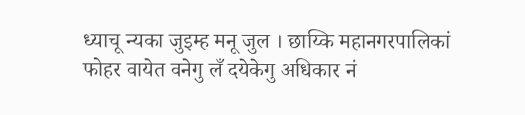ध्याचू न्यका जुइम्ह मनू जुल । छाय्कि महानगरपालिकां फोहर वायेत वनेगु लँ दयेकेगु अधिकार नं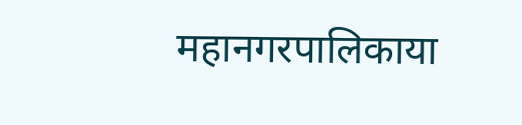महानगरपालिकाया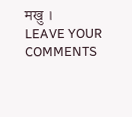मखु ।
LEAVE YOUR COMMENTS